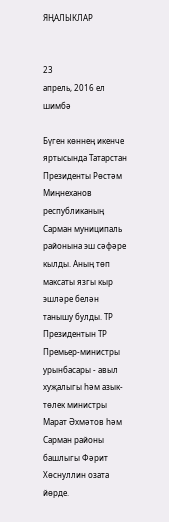ЯҢАЛЫКЛАР


23
апрель, 2016 ел
шимбә

Бүген көннең икенче яртысында Татарстан Президенты Рөстәм Миңнеханов республиканың Сарман муниципаль районына эш сәфәре кылды. Аның төп максаты язгы кыр эшләре белән танышу булды. ТР Президентын ТР Премьер-министры урынбасары - авыл хуҗалыгы һәм азык-төлек министры Марат Әхмәтов һәм Сарман районы башлыгы Фәрит Хөснуллин озата йөрде.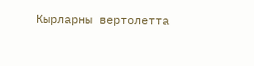Кырларны вертолетта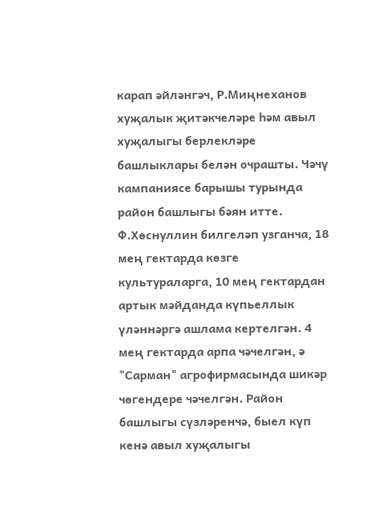карап әйләнгәч, Р.Миңнеханов хуҗалык җитәкчеләре һәм авыл хуҗалыгы берлекләре башлыклары белән очрашты. Чәчү кампаниясе барышы турында район башлыгы бәян итте. Ф.Хөснуллин билгеләп узганча, 18 мең гектарда көзге культураларга, 10 мең гектардан артык мәйданда күпьеллык үләннәргә ашлама кертелгән. 4 мең гектарда арпа чәчелгән, ә "Сарман" агрофирмасында шикәр чөгендере чәчелгән. Район башлыгы сүзләренчә, быел күп кенә авыл хуҗалыгы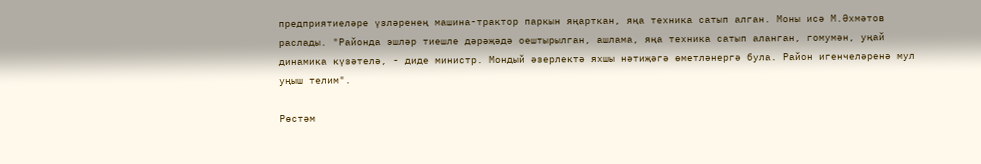предприятиеләре үзләренең машина-трактор паркын яңарткан, яңа техника сатып алган. Моны исә М.Әхмәтов раслады. "Районда эшләр тиешле дәрәҗәдә оештырылган, ашлама, яңа техника сатып аланган, гомумән, уңай динамика күзәтелә, - диде министр. Мондый әзерлектә яхшы нәтиҗәгә өметләнергә була. Район игенчеләренә мул уңыш телим".

Рөстәм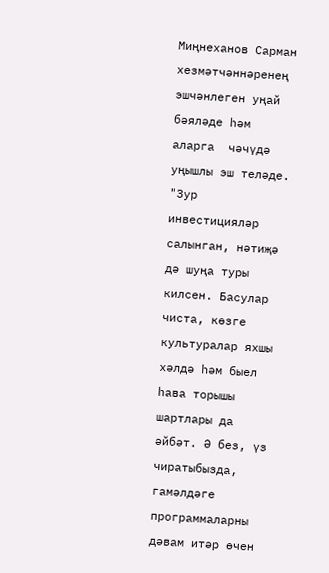Миңнеханов Сарман хезмәтчәннәренең эшчәнлеген уңай бәяләде һәм аларга  чәчүдә уңышлы эш теләде. "Зур инвестицияләр салынган, нәтиҗә дә шуңа туры килсен. Басулар чиста, көзге культуралар яхшы хәлдә һәм быел һава торышы шартлары да әйбәт. Ә без, үз чиратыбызда, гамәлдәге программаларны дәвам итәр өчен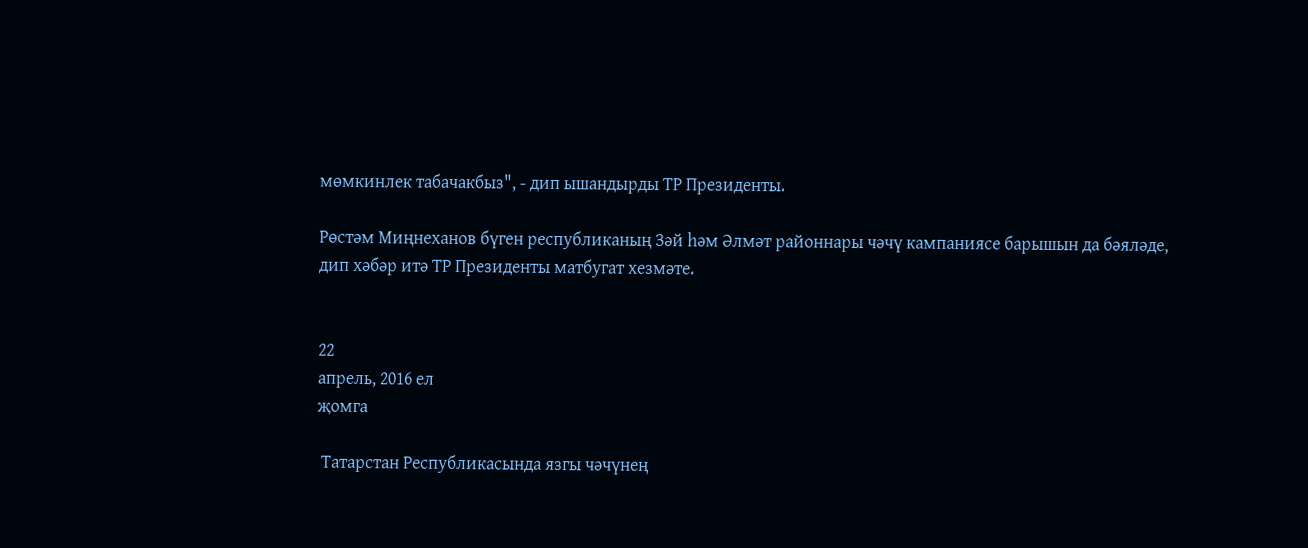мөмкинлек табачакбыз", - дип ышандырды ТР Президенты.

Рөстәм Миңнеханов бүген республиканың Зәй һәм Әлмәт районнары чәчү кампаниясе барышын да бәяләде, дип хәбәр итә ТР Президенты матбугат хезмәте.


22
апрель, 2016 ел
җомга

 Татарстан Республикасында язгы чәчүнең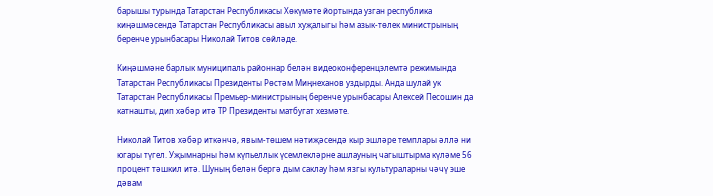барышы турында Татарстан Республикасы Хөкүмәте йортында узган республика киңәшмәсендә Татарстан Республикасы авыл хуҗалыгы һәм азык-төлек министрының беренче урынбасары Николай Титов сөйләде.

Киңәшмәне барлык муниципаль районнар белән видеоконференцэлемтә режимында Татарстан Республикасы Президенты Рөстәм Миңнеханов уздырды. Анда шулай ук Татарстан Республикасы Премьер-министрының беренче урынбасары Алексей Песошин да катнашты, дип хәбәр итә ТР Президенты матбугат хезмәте.

Николай Титов хәбәр иткәнчә, явым-төшем нәтиҗәсендә кыр эшләре темплары әллә ни югары түгел. Уҗымнарны һәм күпьеллык үсемлекләрне ашлауның чагыштырма күләме 56 процент тәшкил итә. Шуның белән бергә дым саклау һәм язгы культураларны чәчү эше дәвам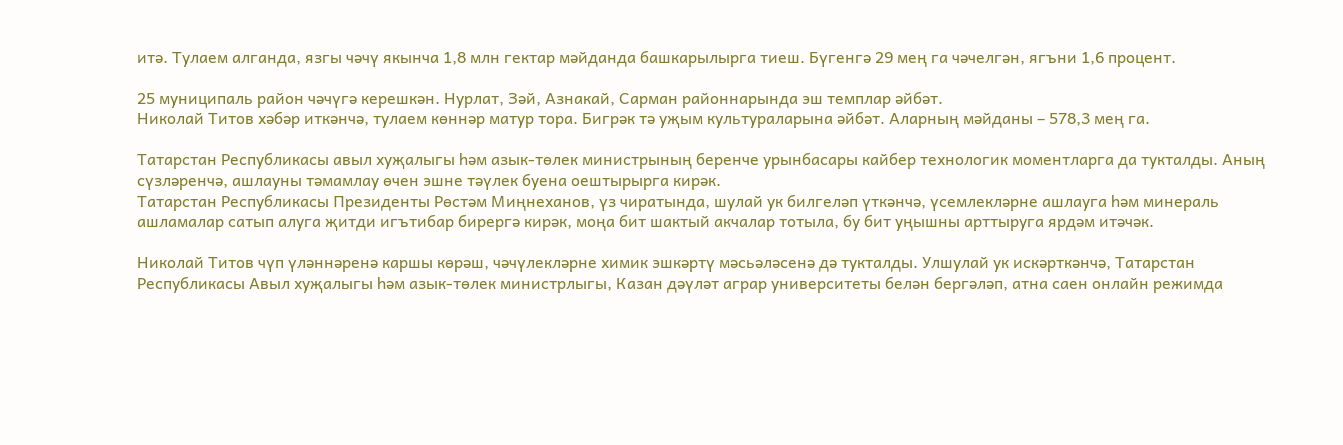итә. Тулаем алганда, язгы чәчү якынча 1,8 млн гектар мәйданда башкарылырга тиеш. Бүгенгә 29 мең га чәчелгән, ягъни 1,6 процент.

25 муниципаль район чәчүгә керешкән. Нурлат, Зәй, Азнакай, Сарман районнарында эш темплар әйбәт.
Николай Титов хәбәр иткәнчә, тулаем көннәр матур тора. Бигрәк тә уҗым культураларына әйбәт. Аларның мәйданы – 578,3 мең га.

Татарстан Республикасы авыл хуҗалыгы һәм азык-төлек министрының беренче урынбасары кайбер технологик моментларга да тукталды. Аның сүзләренчә, ашлауны тәмамлау өчен эшне тәүлек буена оештырырга кирәк.
Татарстан Республикасы Президенты Рөстәм Миңнеханов, үз чиратында, шулай ук билгеләп үткәнчә, үсемлекләрне ашлауга һәм минераль ашламалар сатып алуга җитди игътибар бирергә кирәк, моңа бит шактый акчалар тотыла, бу бит уңышны арттыруга ярдәм итәчәк.

Николай Титов чүп үләннәренә каршы көрәш, чәчүлекләрне химик эшкәртү мәсьәләсенә дә тукталды. Улшулай ук искәрткәнчә, Татарстан Республикасы Авыл хуҗалыгы һәм азык-төлек министрлыгы, Казан дәүләт аграр университеты белән бергәләп, атна саен онлайн режимда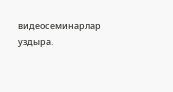видеосеминарлар уздыра.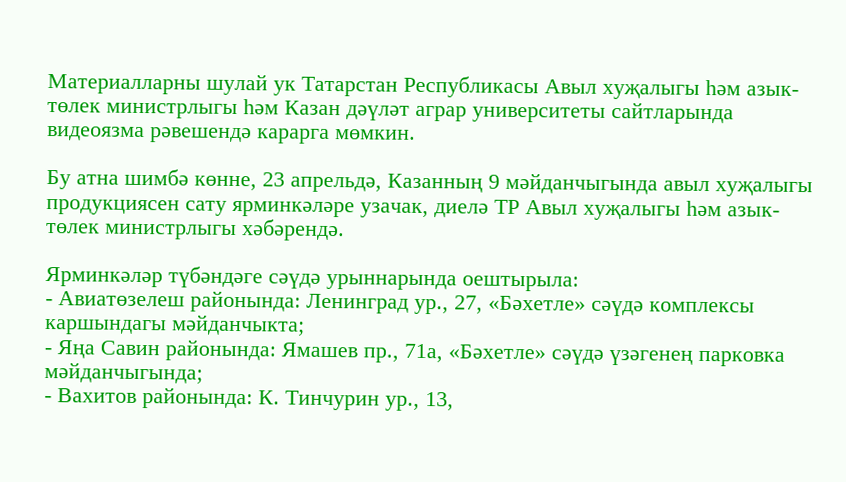Материалларны шулай ук Татарстан Республикасы Авыл хуҗалыгы һәм азык-төлек министрлыгы һәм Казан дәүләт аграр университеты сайтларында видеоязма рәвешендә карарга мөмкин.

Бу атна шимбә көнне, 23 апрельдә, Казанның 9 мәйданчыгында авыл хуҗалыгы продукциясен сату ярминкәләре узачак, диелә ТР Авыл хуҗалыгы һәм азык-төлек министрлыгы хәбәрендә.

Ярминкәләр түбәндәге сәүдә урыннарында оештырыла:
- Авиатөзелеш районында: Ленинград ур., 27, «Бәхетле» сәүдә комплексы каршындагы мәйданчыкта;
- Яңа Савин районында: Ямашев пр., 71а, «Бәхетле» сәүдә үзәгенең парковка мәйданчыгында;
- Вахитов районында: К. Тинчурин ур., 13,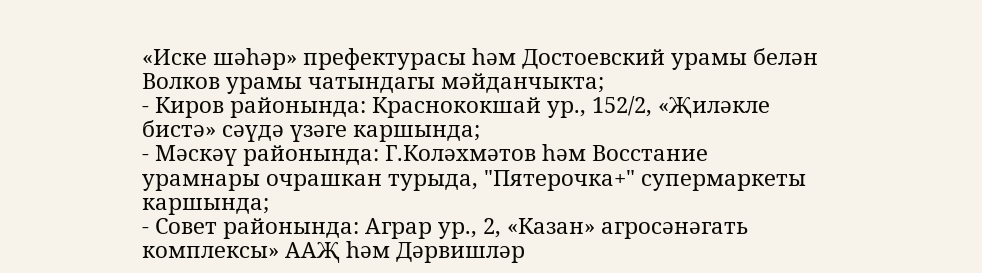«Иске шәһәр» префектурасы һәм Достоевский урамы белән Волков урамы чатындагы мәйданчыкта;
- Киров районында: Краснококшай ур., 152/2, «Җиләкле бистә» сәүдә үзәге каршында;
- Мәскәү районында: Г.Коләхмәтов һәм Восстание урамнары очрашкан турыда, "Пятерочка+" супермаркеты каршында;
- Совет районында: Аграр ур., 2, «Казан» агросәнәгать комплексы» ААҖ һәм Дәрвишләр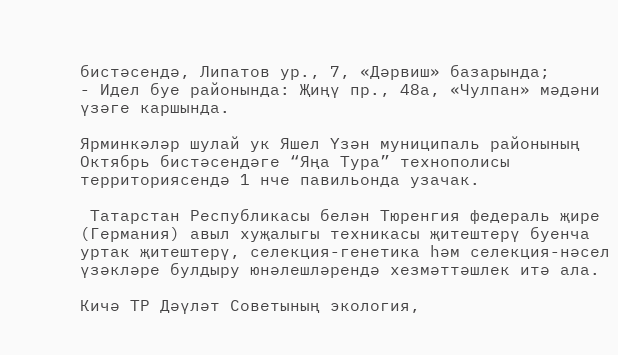бистәсендә, Липатов ур., 7, «Дәрвиш» базарында;
- Идел буе районында: Җиңү пр., 48а, «Чулпан» мәдәни үзәге каршында.

Ярминкәләр шулай ук Яшел Үзән муниципаль районының Октябрь бистәсендәге “Яңа Тура” технополисы территориясендә 1 нче павильонда узачак.

 Татарстан Республикасы белән Тюренгия федераль җире (Германия) авыл хуҗалыгы техникасы җитештерү буенча уртак җитештерү, селекция-генетика һәм селекция-нәсел үзәкләре булдыру юнәлешләрендә хезмәттәшлек итә ала.

Кичә ТР Дәүләт Советының экология,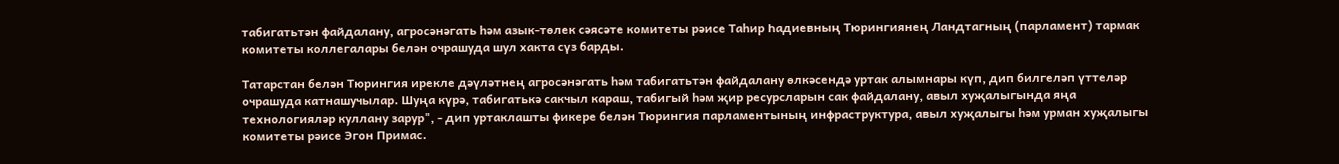табигатьтән файдалану, агросәнәгать һәм азык-төлек сәясәте комитеты рәисе Таһир Һадиевның Тюрингиянең Ландтагның (парламент) тармак комитеты коллегалары белән очрашуда шул хакта сүз барды.

Татарстан белән Тюрингия ирекле дәүләтнең агросәнәгать һәм табигатьтән файдалану өлкәсендә уртак алымнары күп, дип билгеләп үттеләр очрашуда катнашучылар. Шуңа күрә, табигатькә сакчыл караш, табигый һәм җир ресурсларын сак файдалану, авыл хуҗалыгында яңа технологияләр куллану зарур", - дип уртаклашты фикере белән Тюрингия парламентының инфраструктура, авыл хуҗалыгы һәм урман хуҗалыгы комитеты рәисе Эгон Примас.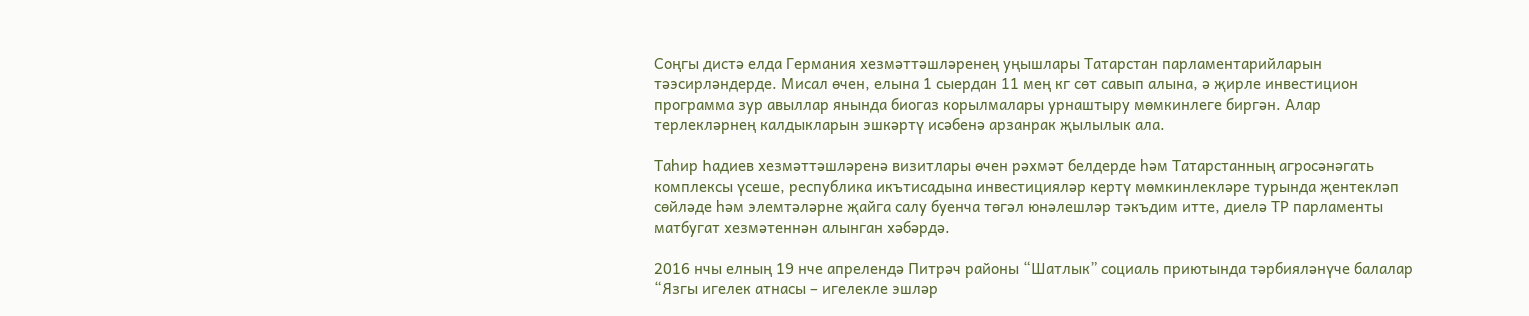Соңгы дистә елда Германия хезмәттәшләренең уңышлары Татарстан парламентарийларын тәэсирләндерде. Мисал өчен, елына 1 сыердан 11 мең кг сөт савып алына, ә җирле инвестицион программа зур авыллар янында биогаз корылмалары урнаштыру мөмкинлеге биргән. Алар терлекләрнең калдыкларын эшкәртү исәбенә арзанрак җылылык ала.

Таһир Һадиев хезмәттәшләренә визитлары өчен рәхмәт белдерде һәм Татарстанның агросәнәгать комплексы үсеше, республика икътисадына инвестицияләр кертү мөмкинлекләре турында җентекләп сөйләде һәм элемтәләрне җайга салу буенча төгәл юнәлешләр тәкъдим итте, диелә ТР парламенты матбугат хезмәтеннән алынган хәбәрдә.

2016 нчы елның 19 нче апрелендә Питрәч районы “Шатлык” социаль приютында тәрбияләнүче балалар “Язгы игелек атнасы – игелекле эшләр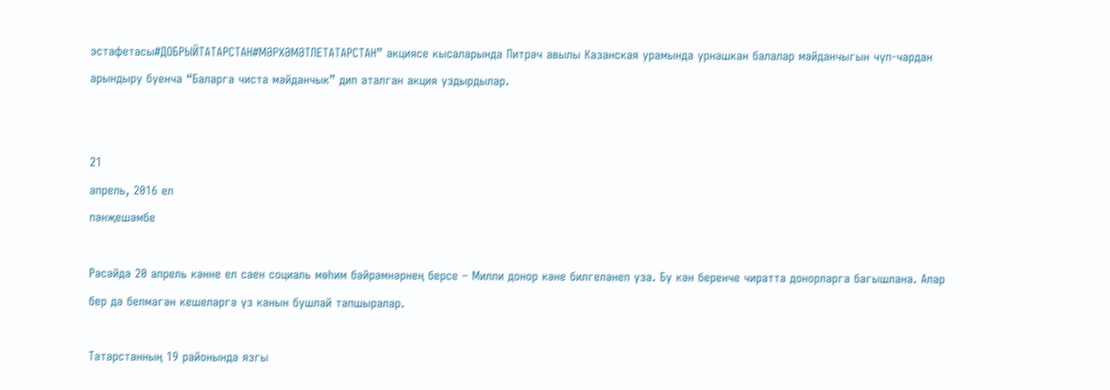эстафетасы#ДОБРЫЙТАТАРСТАН#МӘРХӘМӘТЛЕТАТАРСТАН” акциясе кысаларында Питрәч авылы Казанская урамында урнашкан балалар мәйданчыгын чүп-чардан арындыру буенча “Баларга чиста мәйданчык” дип аталган акция уздырдылар.


21
апрель, 2016 ел
пәнҗешәмбе

Рәсәйдә 20 апрель кәнне ел саен социаль мөһим бәйрәмнәрнең берсе – Милли донор кәне билгеләнеп уза. Бу кән беренче чиратта донорларга багышлана. Алар бер дә белмәгән кешеләргә үз канын бушлай тапшыралар.

Татарстанның 19 районында язгы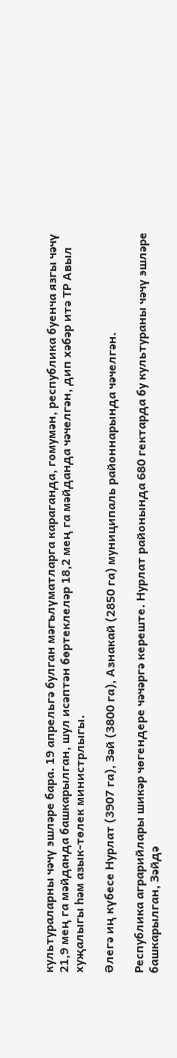культураларны чәчү эшләре бара. 19 апрельгә булган мәгълүматларга караганда, гомумән, республика буенча язгы чәчү 21,9 мең га мәйданда башкарылган, шул исәптән бөртеклеләр 18,2 мең га мәйданда чәчелгән, дип хәбәр итә ТР Авыл хуҗалыгы һәм азык-төлек министрлыгы.

Әлегә иң күбесе Нурлат (3907 га), Зәй (3800 га), Азнакай (2850 га) муниципаль районнарында чәчелгән.

Республика аграрийлары шикәр чөгендере чәчәргә кереште. Нурлат районында 680 гектарда бу культураны чәчү эшләре башкарылган, Зәйдә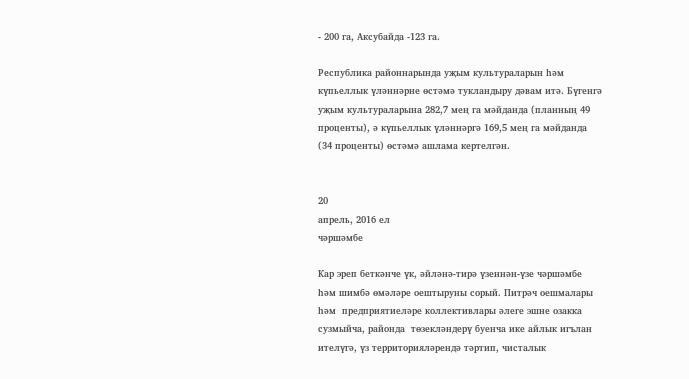- 200 га, Аксубайда -123 га.

Республика районнарында уҗым культураларын һәм күпьеллык үләннәрне өстәмә тукландыру дәвам итә. Бүгенгә уҗым культураларына 282,7 мең га мәйданда (планның 49 проценты), ә күпьеллык үләннәргә 169,5 мең га мәйданда (34 проценты) өстәмә ашлама кертелгән.


20
апрель, 2016 ел
чәршәмбе

Кар эреп беткәнче үк, әйләнә-тирә үзеннән-үзе чәршәмбе һәм шимбә өмәләре оештыруны сорый. Питрәч оешмалары һәм  предприятиеләре коллективлары әлеге эшне озакка сузмыйча, районда  төзекләндерү буенча ике айлык игълан ителүгә, үз территорияләрендә тәртип, чисталык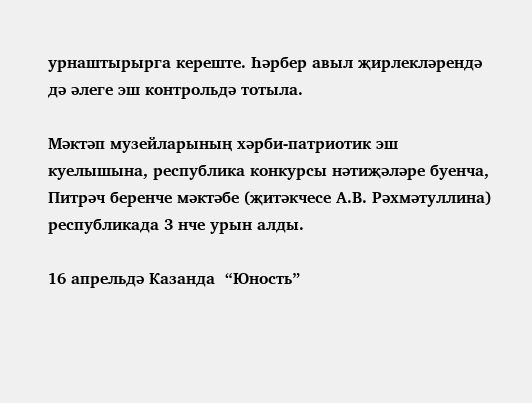урнаштырырга кереште. Һәрбер авыл җирлекләрендә дә әлеге эш контрольдә тотыла.

Мәктәп музейларының хәрби-патриотик эш куелышына, республика конкурсы нәтиҗәләре буенча, Питрәч беренче мәктәбе (җитәкчесе А.В. Рәхмәтуллина)  республикада 3 нче урын алды.

16 апрельдә Казанда  “Юность”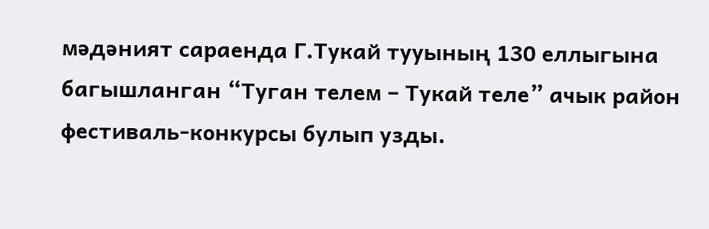мәдәният сараенда Г.Тукай тууының 130 еллыгына багышланган “Туган телем – Тукай теле” ачык район фестиваль-конкурсы булып узды.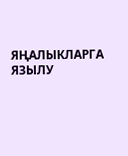ЯҢАЛЫКЛАРГА ЯЗЫЛУ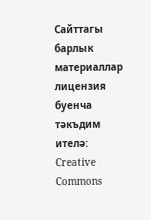Сайттагы барлык материаллар лицензия буенча тәкъдим ителә:
Creative Commons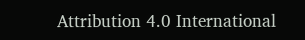Attribution 4.0 International